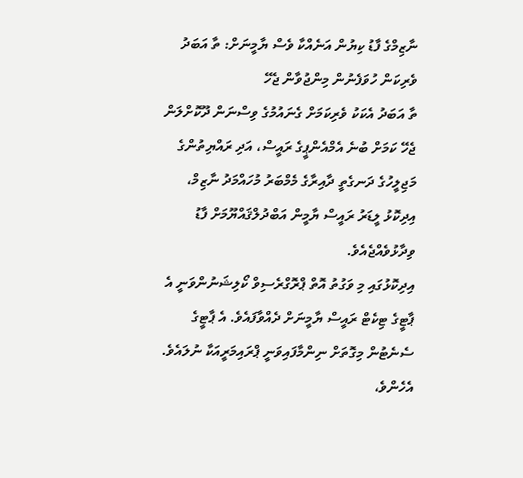ނާޒިމްގެ ފާޑު ކިޔުން އަނެއްކާ ވެސް ޔާމީނަށް: ތާ އަބަދު ވެރިކަން ހުވަފެނުން މިންޖުވާން ޖެހޭ
ތާ އަބަދު އެކަކު ވެރިކަމަށް ގެނައުމުގެ ވިސްނަން ދޫކޮށްލަން ޖެހޭ ކަމަށް ބުނެ އެމްއެންޕީގެ ރައީސް، އަދި ރައްޔިތުންގެ މަޖިލީހުގެ ދަނގެތީ ދާއިރާގެ މެމްބަރު މުހައްމަދު ނާޒިމް، އިދިކޮޅު ލީޑަރު ރައީސް ޔާމީން އަބްދުލްޤައްޔޫމަށް ފާޑު ވިދާޅުވެއްޖެއެވެ.
އިދިކޮޅުގައި މި ވަގުތު އޮތް ޕްރޮގްރެސިވް ކޯލިޝަނުންވަނީ އެ ޕާޓީގެ ޓިކެޓް ރައީސް ޔާމީނަށް ދެއްވާފައެވެ. އެ ޕާޓީގެ ސެނެޓުން މިގޮތަށް ނިންމާފައިވަނީ ޕްރައިމަރީއަކާ ނުލައެވެ. އެހެންވެ،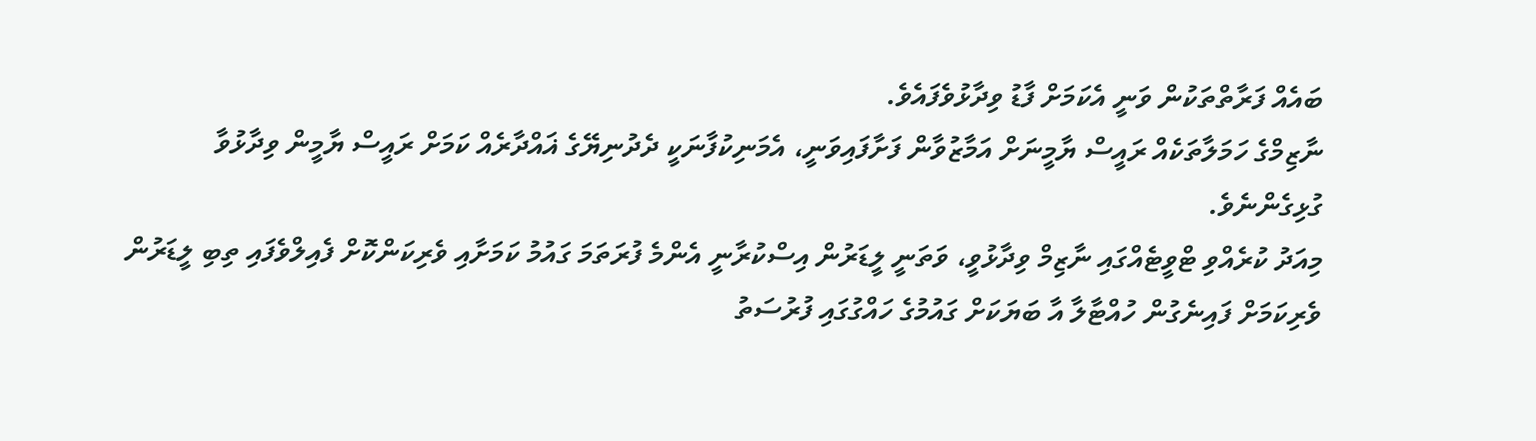ބައެއް ފަރާތްތަކުން ވަނީ އެކަމަށް ފާޑު ވިދާޅުވެފައެވެ.
ނާޒިމްގެ ހަމަލާތަކެއް ރައީސް ޔާމީނަށް އަމާޒުވާން ފަށާފައިވަނީ، އެމަނިކުފާނަކީ ދެދުނިޔޭގެ ޣައްދާރެއް ކަމަށް ރައީސް ޔާމީން ވިދާޅުވާ ގުޅިގެންނެވެ.
މިއަދު ކުރެއްވި ޓްވީޓެއްގައި ނާޒިމް ވިދާޅުވީ، ވަތަނީ ލީޑަރުން އިސްކުރާނީ އެންމެ ފުރަތަމަ ގައުމު ކަމަށާއި ވެރިކަންކޮށް ފެއިލްވެފައި ތިބި ލީޑަރުން ވެރިކަމަށް ފައިނެގުން ހުއްޓާލާ އާ ބަޔަކަށް ގައުމުގެ ހައްގުގައި ފުރުސަތު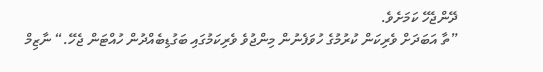ދޭންޖެހޭ ކަމަށެވެ.
”ތާ އަބަދަށް ވެރިކަން ކުރުމުގެ ހުވަފެނުން މިންޖުވެ ވެރިކަމުގައި ބަގުޑިބެއްދުން ހުއްޓަން ޖެހޭ.“ ނާޒިމް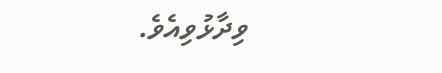ވިދާޅުވިއެވެ.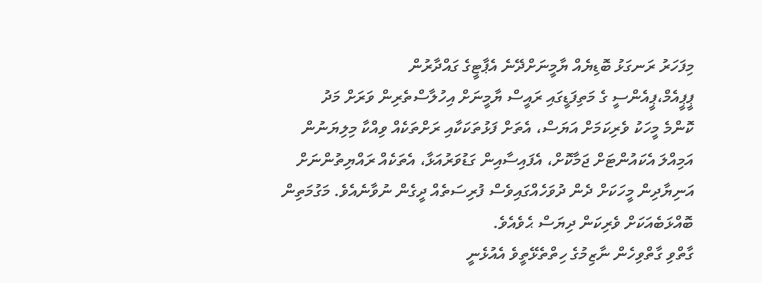މިފަހަރު ރަނގަޅު ބޮޑިޔެއް ޔާމީނަށްދޭނެ އެޕާޓީގެ ގައްދާރުން
ޕީޕީއެމް،ޕީއެންސީ ގެ މަތިފަޑީގައި ރައީސް ޔާމީނަށް އިހުލާސްތެރިން ވަރަށް މަދު
ކޮންމެ މީހަކު ވެރިކަމަށް އަޔަސް، އެތަށް ފަޅުތަކަކާއި ރަށްތަކެއް ވިއްކާ މިލިޔަނުން އަމިއްލަ އެކައުންޓަށް ޖަމާކޮށް، އެފައިސާއިން ގަޑުވަރުއަޅާ، އެތަކެއް ރައްޔިތުންނަށް އަނިޔާދިން މީހަކަށް ދެން ދުވަހެއްގައިވެސް ފުރިސަތެއް ދީގެން ނުވާނެއެވެ. މަގުމަތިން ބޮއްޅަބެއަކަށް ވެރިކަން ދިޔަސް ޙެވެއެވެ.
ގާތްވި ގާތްވިހެން ނާޒިމުގެ ހިތްތެޅޭތީވެ އެއުޅެނީ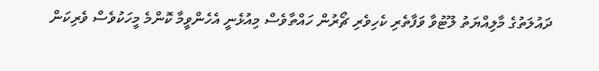ދައުލަތުގެ މާލިއްޔަތު ލޫޓުވާ ވަފާތެރި ކެހިވެރި ޗޯރުން ހައްތާވެސް މިއުޅެނީ އެހެންވީމާ ކޮންމެ މީހަކުވެސް ވެރިކަން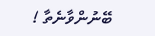ބޭނުންވާނެތާ !